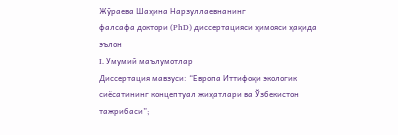Жўраева Шаҳина Нарзуллаевнанинг
фалсафа доктори (PhD) диссертацияси ҳимояси ҳақида эълон
I. Умумий маълумотлар
Диссертация мавзуси: “Европа Иттифоқи экологик сиёсатининг концептуал жиҳатлари ва Ўзбекистон тажрибаси”;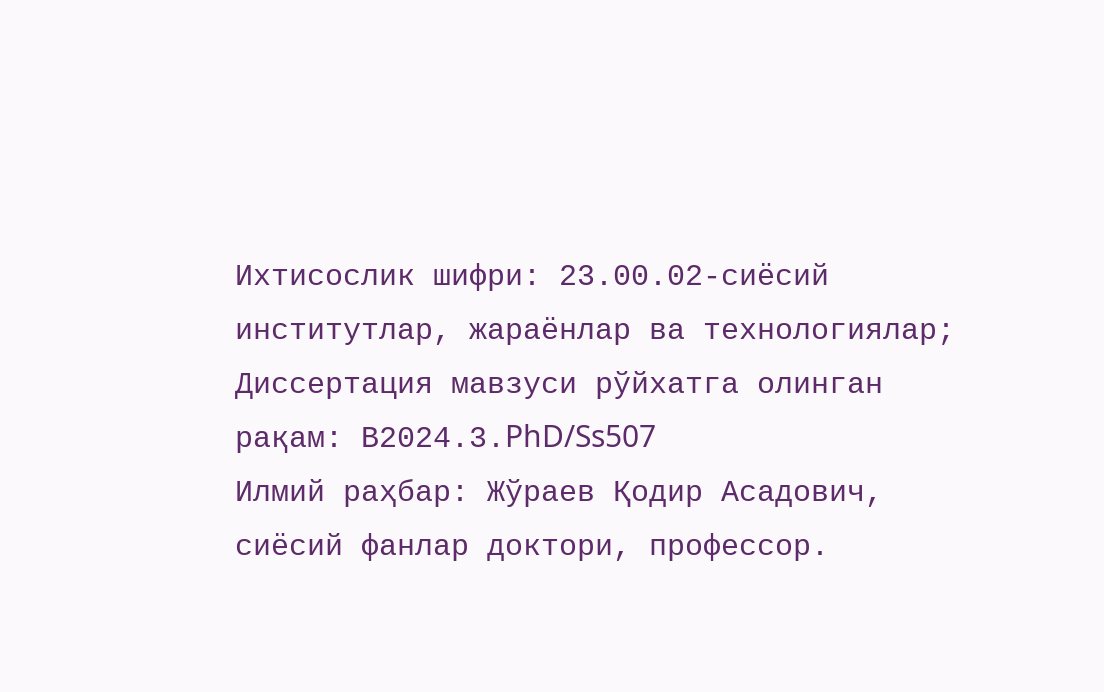Ихтисослик шифри: 23.00.02-сиёсий институтлар, жараёнлар ва технологиялар;
Диссертация мавзуси рўйхатга олинган рақам: В2024.3.PhD/Ss507
Илмий раҳбар: Жўраев Қодир Асадович, сиёсий фанлар доктори, профессор.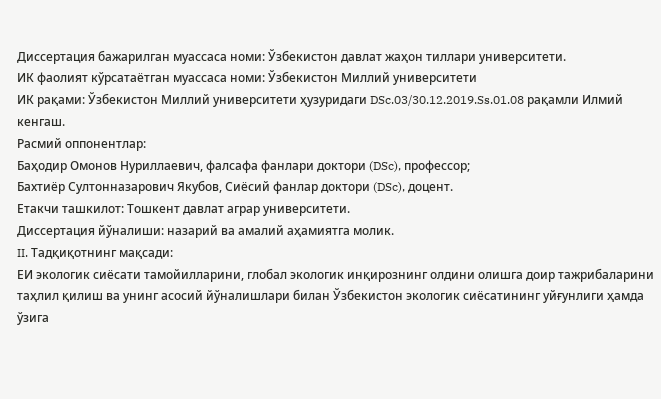Диссертация бажарилган муассаса номи: Ўзбекистон давлат жаҳон тиллари университети.
ИК фаолият кўрсатаётган муассаса номи: Ўзбекистон Миллий университети
ИК рақами: Ўзбекистон Миллий университети ҳузуридаги DSc.03/30.12.2019.Ss.01.08 рақамли Илмий кенгаш.
Расмий оппонентлар:
Баҳодир Омонов Нуриллаевич, фалсафа фанлари доктори (DSc), профессор;
Бахтиёр Султонназарович Якубов, Сиёсий фанлар доктори (DSc), доцент.
Етакчи ташкилот: Тошкент давлат аграр университети.
Диссертация йўналиши: назарий ва амалий аҳамиятга молик.
II. Тадқиқотнинг мақсади:
ЕИ экологик сиёсати тамойилларини, глобал экологик инқирознинг олдини олишга доир тажрибаларини таҳлил қилиш ва унинг асосий йўналишлари билан Ўзбекистон экологик сиёсатининг уйғунлиги ҳамда ўзига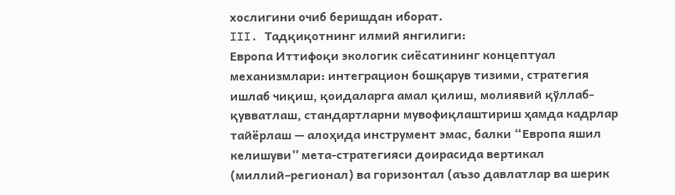хослигини очиб беришдан иборат.
III. Тадқиқотнинг илмий янгилиги:
Европа Иттифоқи экологик сиёсатининг концептуал механизмлари: интеграцион бошқарув тизими, стратегия ишлаб чиқиш, қоидаларга амал қилиш, молиявий қўллаб-қувватлаш, стандартларни мувофиқлаштириш ҳамда кадрлар тайёрлаш — алоҳида инструмент эмас, балки “Европа яшил келишуви” мета-стратегияси доирасида вертикал (миллий–регионал) ва горизонтал (аъзо давлатлар ва шерик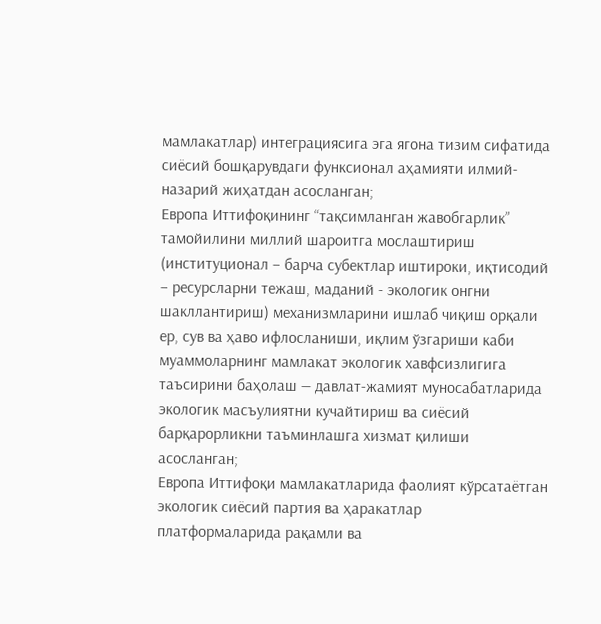мамлакатлар) интеграциясига эга ягона тизим сифатида сиёсий бошқарувдаги функсионал аҳамияти илмий-назарий жиҳатдан асосланган;
Европа Иттифоқининг “тақсимланган жавобгарлик” тамойилини миллий шароитга мослаштириш (институционал – барча субектлар иштироки, иқтисодий – ресурсларни тежаш, маданий - экологик онгни шакллантириш) механизмларини ишлаб чиқиш орқали ер, сув ва ҳаво ифлосланиши, иқлим ўзгариши каби муаммоларнинг мамлакат экологик хавфсизлигига таъсирини баҳолаш — давлат-жамият муносабатларида экологик масъулиятни кучайтириш ва сиёсий барқарорликни таъминлашга хизмат қилиши асосланган;
Европа Иттифоқи мамлакатларида фаолият кўрсатаётган экологик сиёсий партия ва ҳаракатлар платформаларида рақамли ва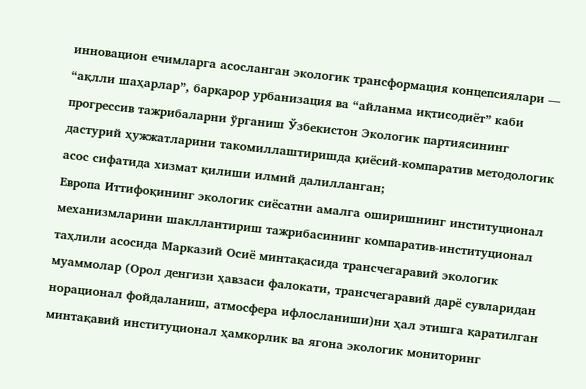инновацион ечимларга асосланган экологик трансформация концепсиялари — “ақлли шаҳарлар”, барқарор урбанизация ва “айланма иқтисодиёт” каби прогрессив тажрибаларни ўрганиш Ўзбекистон Экологик партиясининг дастурий ҳужжатларини такомиллаштиришда қиёсий-компаратив методологик асос сифатида хизмат қилиши илмий далилланган;
Европа Иттифоқининг экологик сиёсатни амалга оширишнинг институционал механизмларини шакллантириш тажрибасининг компаратив-институционал таҳлили асосида Марказий Осиё минтақасида трансчегаравий экологик муаммолар (Орол денгизи ҳавзаси фалокати, трансчегаравий дарё сувларидан норационал фойдаланиш, атмосфера ифлосланиши)ни ҳал этишга қаратилган минтақавий институционал ҳамкорлик ва ягона экологик мониторинг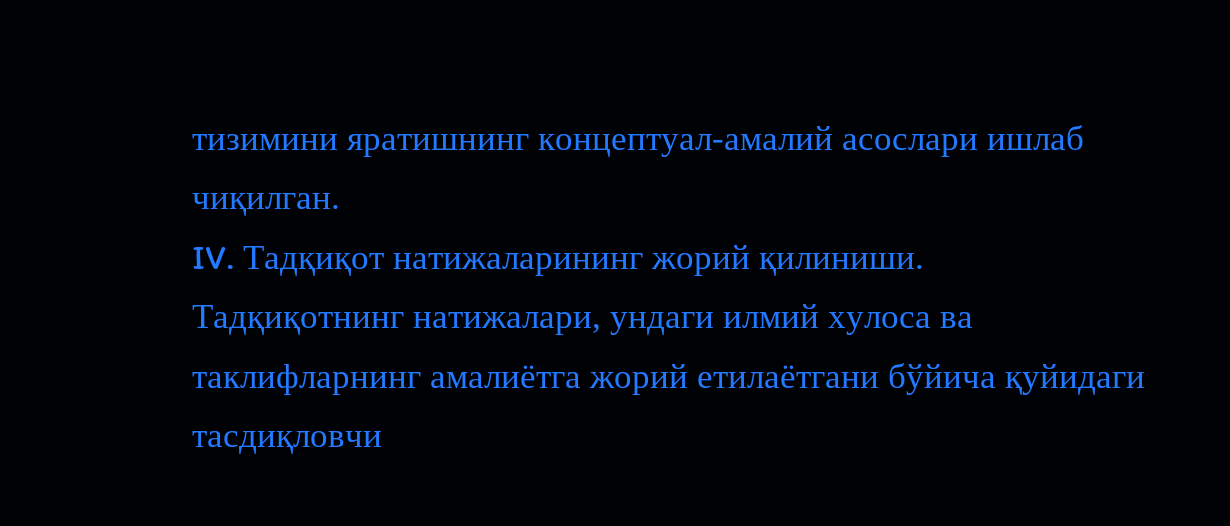тизимини яратишнинг концептуал-амалий асослари ишлаб чиқилган.
IV. Тадқиқот натижаларининг жорий қилиниши.
Тадқиқотнинг натижалари, ундаги илмий хулоса ва таклифларнинг амалиётга жорий етилаётгани бўйича қуйидаги тасдиқловчи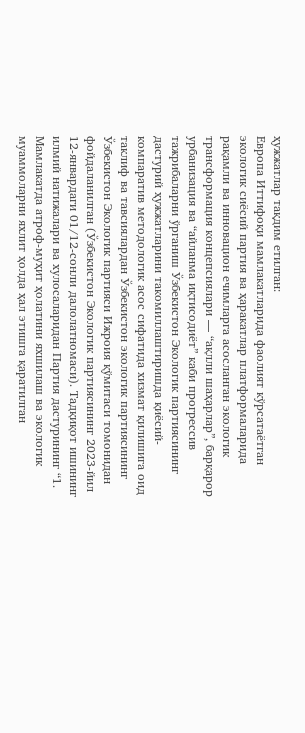ҳужжатлар тақдим етилган:
Европа Иттифоқи мамлакатларида фаолият кўрсатаётган экологик сиёсий партия ва ҳаракатлар платформаларида рақамли ва инновацион ечимларга асосланган экологик трансформация концепсиялари — “ақлли шаҳарлар”, барқарор урбанизация ва “айланма иқтисодиёт” каби прогрессив тажрибаларни ўрганиш Ўзбекистон Экологик партиясининг дастурий ҳужжатларини такомиллаштиришда қиёсий-компаратив методологик асос сифатида хизмат қилишига оид таклиф ва тавсиялардан Ўзбекистон экологик партиясининг Ўзбекистон Экологик партияси Ижроия қўмитаси томонидан фойдаланилган (Ўзбекистон Экологик партиясининг 2023-йил 12-январдаги 01/12-сонли далолатномаси). Тадқиқот ишининг илмий натижалари ва хулосаларидан Партия дастурининг “1. Мамлакатда атроф-муҳит ҳолатини яхшилаш ва экологик муаммоларни яхлит ҳолда ҳал этишга қаратилган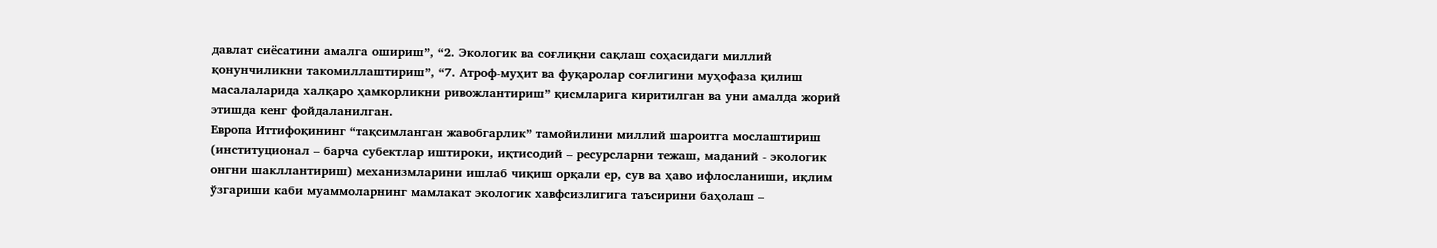давлат сиёсатини амалга ошириш”, “2. Экологик ва соғлиқни сақлаш соҳасидаги миллий қонунчиликни такомиллаштириш”, “7. Атроф-муҳит ва фуқаролар соғлигини муҳофаза қилиш масалаларида халқаро ҳамкорликни ривожлантириш” қисмларига киритилган ва уни амалда жорий этишда кенг фойдаланилган.
Европа Иттифоқининг “тақсимланган жавобгарлик” тамойилини миллий шароитга мослаштириш (институционал – барча субектлар иштироки, иқтисодий – ресурсларни тежаш, маданий - экологик онгни шакллантириш) механизмларини ишлаб чиқиш орқали ер, сув ва ҳаво ифлосланиши, иқлим ўзгариши каби муаммоларнинг мамлакат экологик хавфсизлигига таъсирини баҳолаш –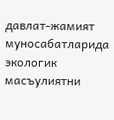давлат-жамият муносабатларида экологик масъулиятни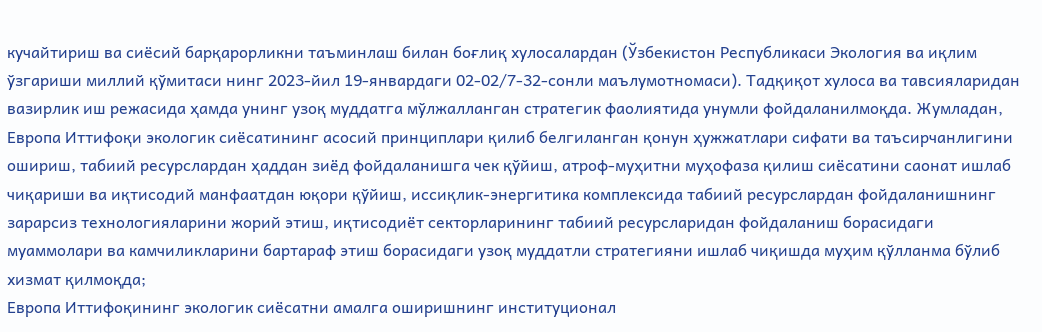кучайтириш ва сиёсий барқарорликни таъминлаш билан боғлиқ хулосалардан (Ўзбекистон Республикаси Экология ва иқлим ўзгариши миллий қўмитаси нинг 2023-йил 19-январдаги 02-02/7-32-сонли маълумотномаси). Тадқиқот хулоса ва тавсияларидан вазирлик иш режасида ҳамда унинг узоқ муддатга мўлжалланган стратегик фаолиятида унумли фойдаланилмоқда. Жумладан, Европа Иттифоқи экологик сиёсатининг асосий принциплари қилиб белгиланган қонун ҳужжатлари сифати ва таъсирчанлигини ошириш, табиий ресурслардан ҳаддан зиёд фойдаланишга чек қўйиш, атроф-муҳитни муҳофаза қилиш сиёсатини саонат ишлаб чиқариши ва иқтисодий манфаатдан юқори қўйиш, иссиқлик-энергитика комплексида табиий ресурслардан фойдаланишнинг зарарсиз технологияларини жорий этиш, иқтисодиёт секторларининг табиий ресурсларидан фойдаланиш борасидаги муаммолари ва камчиликларини бартараф этиш борасидаги узоқ муддатли стратегияни ишлаб чиқишда муҳим қўлланма бўлиб хизмат қилмоқда;
Европа Иттифоқининг экологик сиёсатни амалга оширишнинг институционал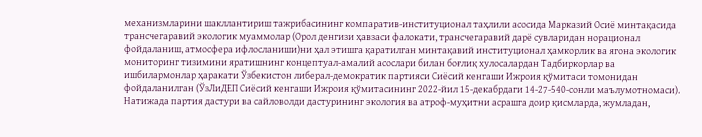механизмларини шакллантириш тажрибасининг компаратив-институционал таҳлили асосида Марказий Осиё минтақасида трансчегаравий экологик муаммолар (Орол денгизи ҳавзаси фалокати, трансчегаравий дарё сувларидан норационал фойдаланиш, атмосфера ифлосланиши)ни ҳал этишга қаратилган минтақавий институционал ҳамкорлик ва ягона экологик мониторинг тизимини яратишнинг концептуал-амалий асослари билан боғлиқ хулосалардан Тадбиркорлар ва ишбилармонлар ҳаракати Ўзбекистон либерал-демократик партияси Сиёсий кенгаши Ижроия қўмитаси томонидан фойдаланилган (ЎзЛиДЕП Сиёсий кенгаши Ижроия қўмитасининг 2022-йил 15-декабрдаги 14-27-540-сонли маълумотномаси). Натижада партия дастури ва сайловолди дастурининг экология ва атроф-муҳитни асрашга доир қисмларда, жумладан,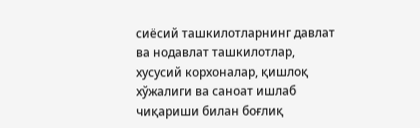сиёсий ташкилотларнинг давлат ва нодавлат ташкилотлар, хусусий корхоналар, қишлоқ хўжалиги ва саноат ишлаб чиқариши билан боғлиқ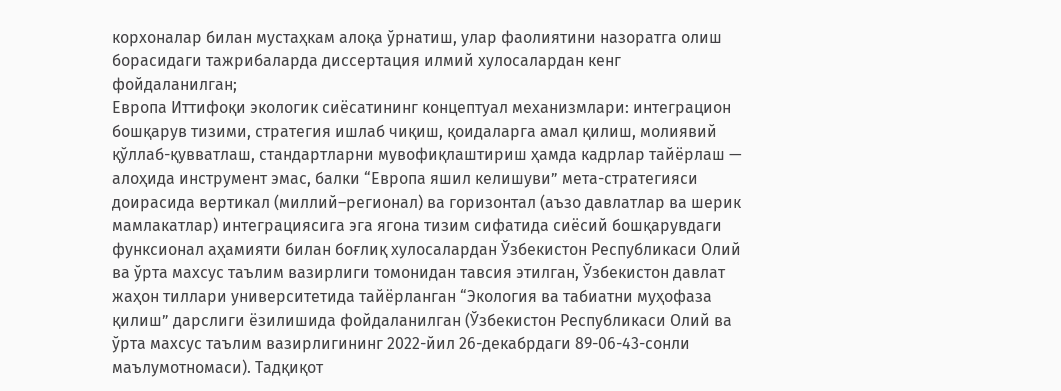корхоналар билан мустаҳкам алоқа ўрнатиш, улар фаолиятини назоратга олиш борасидаги тажрибаларда диссертация илмий хулосалардан кенг фойдаланилган;
Европа Иттифоқи экологик сиёсатининг концептуал механизмлари: интеграцион бошқарув тизими, стратегия ишлаб чиқиш, қоидаларга амал қилиш, молиявий қўллаб-қувватлаш, стандартларни мувофиқлаштириш ҳамда кадрлар тайёрлаш — алоҳида инструмент эмас, балки “Европа яшил келишуви” мета-стратегияси доирасида вертикал (миллий–регионал) ва горизонтал (аъзо давлатлар ва шерик мамлакатлар) интеграциясига эга ягона тизим сифатида сиёсий бошқарувдаги функсионал аҳамияти билан боғлиқ хулосалардан Ўзбекистон Республикаси Олий ва ўрта махсус таълим вазирлиги томонидан тавсия этилган, Ўзбекистон давлат жаҳон тиллари университетида тайёрланган “Экология ва табиатни муҳофаза қилиш” дарслиги ёзилишида фойдаланилган (Ўзбекистон Республикаси Олий ва ўрта махсус таълим вазирлигининг 2022-йил 26-декабрдаги 89-06-43-сонли маълумотномаси). Тадқиқот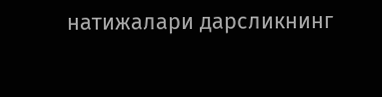натижалари дарсликнинг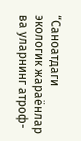“Саноатдаги экологик жараёнлар ва уларнинг атроф-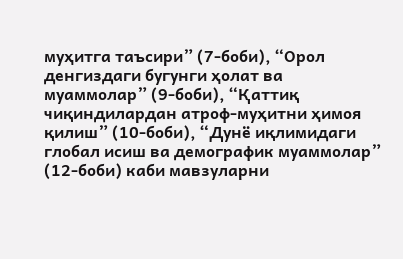муҳитга таъсири” (7-боби), “Орол денгиздаги бугунги ҳолат ва муаммолар” (9-боби), “Қаттиқ чиқиндилардан атроф-муҳитни ҳимоя қилиш” (10-боби), “Дунё иқлимидаги глобал исиш ва демографик муаммолар” (12-боби) каби мавзуларни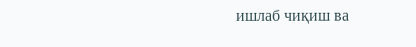ишлаб чиқиш ва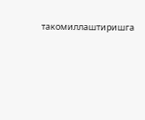такомиллаштиришга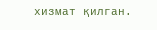хизмат қилган.